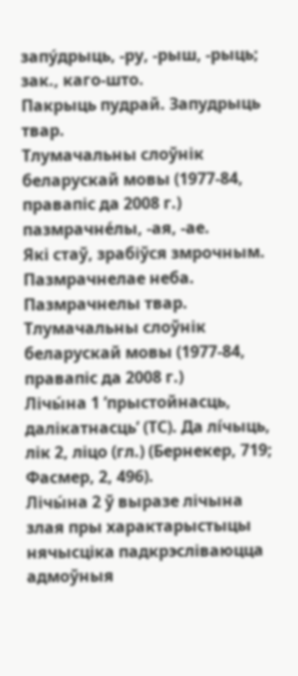запу́дрыць, ‑ру, ‑рыш, ‑рыць; зак., каго-што.
Пакрыць пудрай. Запудрыць твар.
Тлумачальны слоўнік беларускай мовы (1977-84, правапіс да 2008 г.)
пазмрачне́лы, ‑ая, ‑ае.
Які стаў, зрабіўся змрочным. Пазмрачнелае неба. Пазмрачнелы твар.
Тлумачальны слоўнік беларускай мовы (1977-84, правапіс да 2008 г.)
Лічы́на 1 ’прыстойнасць, далікатнасць’ (ТС). Да лі́чыць, лік 2, ліцо (гл.) (Бернекер, 719; Фасмер, 2, 496).
Лічы́на 2 ў выразе лічына злая пры характарыстыцы нячысціка падкрэсліваюцца адмоўныя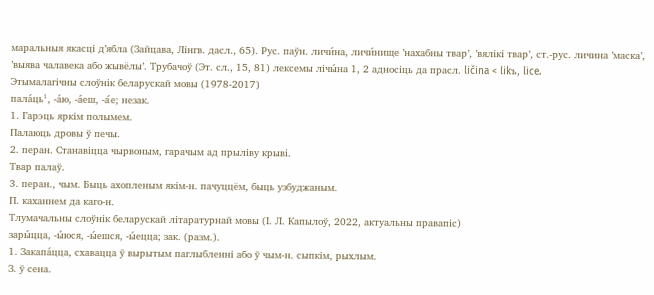маральныя якасці д’ябла (Зайцава, Лінгв. дасл., 65). Рус. паўн. личи́на, личи́нище ’нахабны твар’, ’вялікі твар’, ст.-рус. личина ’маска’, ’выява чалавека або жывёлы’. Трубачоў (Эт. сл., 15, 81) лексемы лічы́на 1, 2 адносіць да прасл. ličina < likъ, lice.
Этымалагічны слоўнік беларускай мовы (1978-2017)
пала́ць¹, -а́ю, -а́еш, -а́е; незак.
1. Гарэць яркім полымем.
Палаюць дровы ў печы.
2. перан. Станавіцца чырвоным, гарачым ад прыліву крыві.
Твар палаў.
3. перан., чым. Быць ахопленым якім-н. пачуццём, быць узбуджаным.
П. каханнем да каго-н.
Тлумачальны слоўнік беларускай літаратурнай мовы (І. Л. Капылоў, 2022, актуальны правапіс)
зары́цца, -ы́юся, -ы́ешся, -ы́ецца; зак. (разм.).
1. Закапа́цца, схавацца ў вырытым паглыбленні або ў чым-н. сыпкім, рыхлым.
З. ў сена.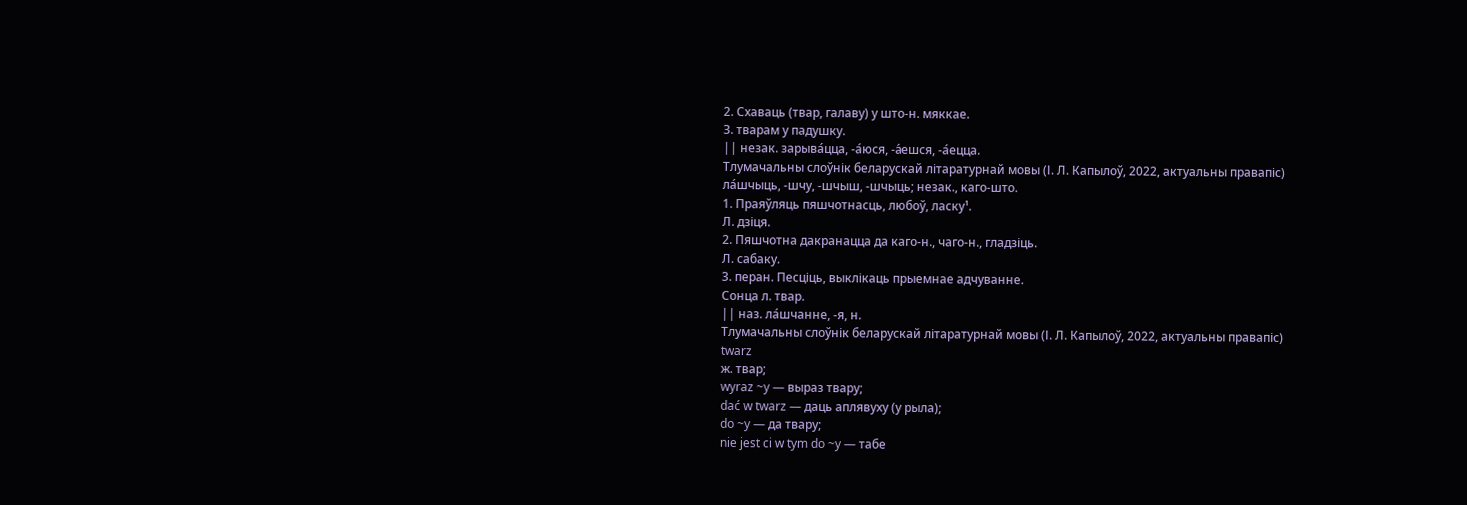2. Схаваць (твар, галаву) у што-н. мяккае.
З. тварам у падушку.
|| незак. зарыва́цца, -а́юся, -а́ешся, -а́ецца.
Тлумачальны слоўнік беларускай літаратурнай мовы (І. Л. Капылоў, 2022, актуальны правапіс)
ла́шчыць, -шчу, -шчыш, -шчыць; незак., каго-што.
1. Праяўляць пяшчотнасць, любоў, ласку¹.
Л. дзіця.
2. Пяшчотна дакранацца да каго-н., чаго-н., гладзіць.
Л. сабаку.
3. перан. Песціць, выклікаць прыемнае адчуванне.
Сонца л. твар.
|| наз. ла́шчанне, -я, н.
Тлумачальны слоўнік беларускай літаратурнай мовы (І. Л. Капылоў, 2022, актуальны правапіс)
twarz
ж. твар;
wyraz ~y — выраз твару;
dać w twarz — даць аплявуху (у рыла);
do ~y — да твару;
nie jest ci w tym do ~y — табе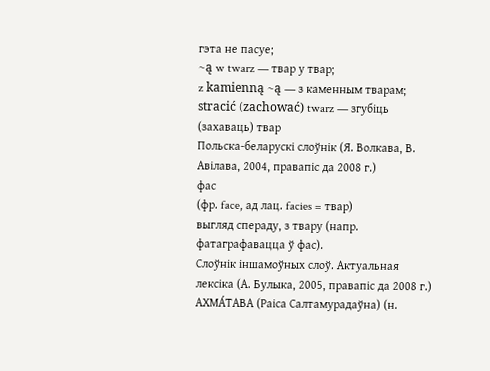гэта не пасуе;
~ą w twarz — твар у твар;
z kamienną ~ą — з каменным тварам;
stracić (zachować) twarz — згубіць (захаваць) твар
Польска-беларускі слоўнік (Я. Волкава, В. Авілава, 2004, правапіс да 2008 г.)
фас
(фр. face, ад лац. facies = твар)
выгляд спераду, з твару (напр. фатаграфавацца ў фас).
Слоўнік іншамоўных слоў. Актуальная лексіка (А. Булыка, 2005, правапіс да 2008 г.)
АХМА́ТАВА (Раіса Салтамурадаўна) (н.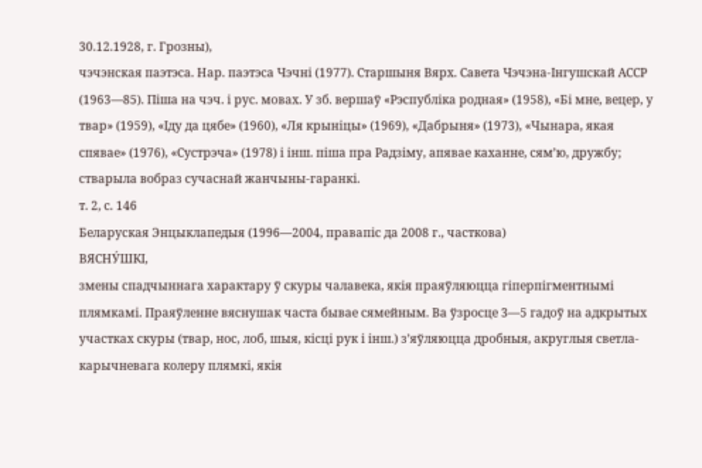30.12.1928, г. Грозны),
чэчэнская паэтэса. Нар. паэтэса Чэчні (1977). Старшыня Вярх. Савета Чэчэна-Інгушскай АССР (1963—85). Піша на чэч. і рус. мовах. У зб. вершаў «Рэспубліка родная» (1958), «Бі мне, вецер, у твар» (1959), «Іду да цябе» (1960), «Ля крыніцы» (1969), «Дабрыня» (1973), «Чынара, якая спявае» (1976), «Сустрэча» (1978) і інш. піша пра Радзіму, апявае каханне, сям’ю, дружбу; стварыла вобраз сучаснай жанчыны-гаранкі.
т. 2, с. 146
Беларуская Энцыклапедыя (1996—2004, правапіс да 2008 г., часткова)
ВЯСНУ́ШКІ,
змены спадчыннага характару ў скуры чалавека, якія праяўляюцца гіперпігментнымі плямкамі. Праяўленне вяснушак часта бывае сямейным. Ва ўзросце 3—5 гадоў на адкрытых участках скуры (твар, нос, лоб, шыя, кісці рук і інш.) з’яўляюцца дробныя, акруглыя светла-карычневага колеру плямкі, якія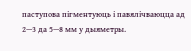паступова пігментуюць і павялічваюцца ад 2—3 да 5—8 мм у дыяметры.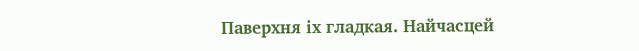Паверхня іх гладкая. Найчасцей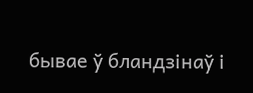бывае ў бландзінаў і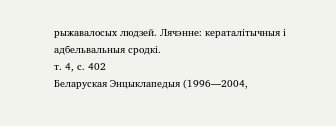рыжавалосых людзей. Лячэнне: кераталітычныя і адбельвальныя сродкі.
т. 4, с. 402
Беларуская Энцыклапедыя (1996—2004,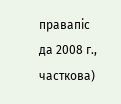правапіс да 2008 г., часткова)